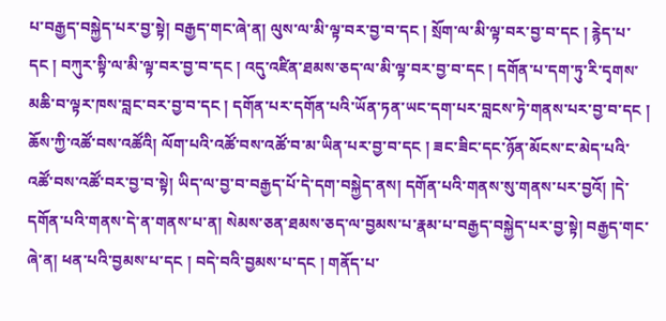པ་བརྒྱད་བསྐྱེད་པར་བྱ་སྟེ། བརྒྱད་གང་ཞེ་ན། ལུས་ལ་མི་ལྟ་བར་བྱ་བ་དང ། སྲོག་ལ་མི་ལྟ་བར་བྱ་བ་དང ། རྙེད་པ་དང ། བཀུར་སྟི་ལ་མི་ལྟ་བར་བྱ་བ་དང ། འདུ་འཛིན་ཐམས་ཅད་ལ་མི་ལྟ་བར་བྱ་བ་དང ། དགོན་པ་དག་ཏུ་རི་དྭགས་མཆི་བ་ལྟར་ཁས་བླང་བར་བྱ་བ་དང ། དགོན་པར་དགོན་པའི་ཡོན་ཏན་ཡང་དག་པར་བླངས་ཏེ་གནས་པར་བྱ་བ་དང ། ཆོས་ཀྱི་འཚོ་བས་འཚོའི། ལོག་པའི་འཚོ་བས་འཚོ་བ་མ་ཡིན་པར་བྱ་བ་དང ། ཟང་ཟིང་དང་ཉོན་མོངས་ང་མེད་པའི་འཚོ་བས་འཚོ་བར་བྱ་བ་སྟེ། ཡིད་ལ་བྱ་བ་བརྒྱད་པོ་དེ་དག་བསྐྱེད་ནས། དགོན་པའི་གནས་སུ་གནས་པར་བྱའོ། །དེ་དགོན་པའི་གནས་དེ་ན་གནས་པ་ན། སེམས་ཅན་ཐམས་ཅད་ལ་བྱམས་པ་རྣམ་པ་བརྒྱད་བསྐྱེད་པར་བྱ་སྟེ། བརྒྱད་གང་ཞེ་ན། ཕན་པའི་བྱམས་པ་དང ། བདེ་བའི་བྱམས་པ་དང ། གནོད་པ་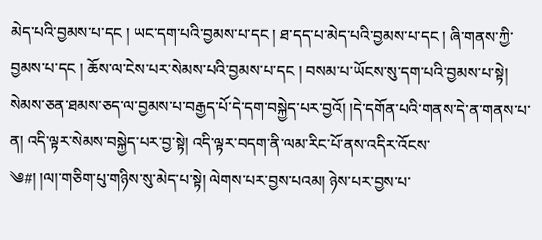མེད་པའི་བྱམས་པ་དང ། ཡང་དག་པའི་བྱམས་པ་དང ། ཐ་དད་པ་མེད་པའི་བྱམས་པ་དང ། ཞི་གནས་ཀྱི་བྱམས་པ་དང ། ཆོས་ལ་ངེས་པར་སེམས་པའི་བྱམས་པ་དང ། བསམ་པ་ཡོངས་སུ་དག་པའི་བྱམས་པ་སྟེ། སེམས་ཅན་ཐམས་ཅད་ལ་བྱམས་པ་བརྒྱད་པོ་དེ་དག་བསྐྱེད་པར་བྱའོ། །དེ་དགོན་པའི་གནས་དེ་ན་གནས་པ་ན། འདི་ལྟར་སེམས་བསྐྱེད་པར་བྱ་སྟེ། འདི་ལྟར་བདག་ནི་ལམ་རིང་པོ་ནས་འདིར་འོངས་
༄#། །ལ།་གཅིག་པུ་གཉིས་སུ་མེད་པ་སྟེ། ལེགས་པར་བྱས་པའམ། ཉེས་པར་བྱས་པ་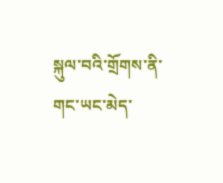སྐུལ་བའི་གྲོགས་ནི་གང་ཡང་མེད་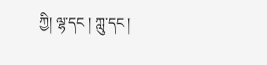ཀྱི། ལྷ་དང ། ཀླུ་དང །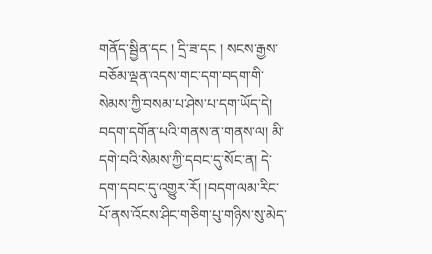གནོད་སྦྱིན་དང ། དྲི་ཟ་དང ། སངས་རྒྱས་བཅོམ་ལྡན་འདས་གང་དག་བདག་གི་སེམས་ཀྱི་བསམ་པ་ཤེས་པ་དག་ཡོད་དེ། བདག་དགོན་པའི་གནས་ན་གནས་ལ། མི་དགེ་བའི་སེམས་ཀྱི་དབང་དུ་སོང་ན། དེ་དག་དབང་དུ་འགྱུར་རོ། །བདག་ལམ་རིང་པོ་ནས་འོངས་ཤིང་གཅིག་པུ་གཉིས་སུ་མེད་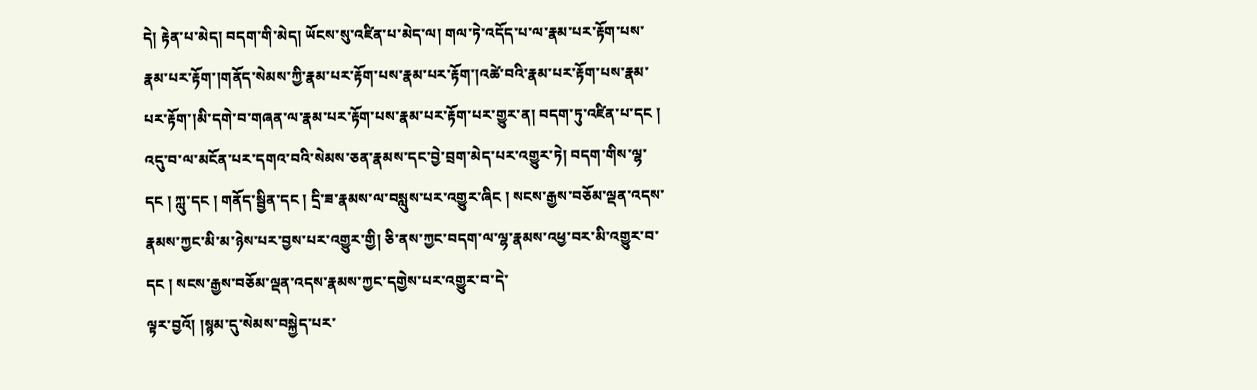དེ། རྟེན་པ་མེད། བདག་གི་མེད། ཡོངས་སུ་འཛིན་པ་མེད་ལ། གལ་ཏེ་འདོད་པ་ལ་རྣམ་པར་རྟོག་པས་རྣམ་པར་རྟོག་།གནོད་སེམས་ཀྱི་རྣམ་པར་རྟོག་པས་རྣམ་པར་རྟོག་།འཚེ་བའི་རྣམ་པར་རྟོག་པས་རྣམ་པར་རྟོག་།མི་དགེ་བ་གཞན་ལ་རྣམ་པར་རྟོག་པས་རྣམ་པར་རྟོག་པར་གྱུར་ན། བདག་ཏུ་འཛིན་པ་དང ། འདུ་བ་ལ་མངོན་པར་དགའ་བའི་སེམས་ཅན་རྣམས་དང་བྱེ་བྲག་མེད་པར་འགྱུར་ཏེ། བདག་གིས་ལྷ་དང ། ཀླུ་དང ། གནོད་སྦྱིན་དང ། དྲི་ཟ་རྣམས་ལ་བསླུས་པར་འགྱུར་ཞིང ། སངས་རྒྱས་བཅོམ་ལྡན་འདས་རྣམས་ཀྱང་མི་མ་ཉེས་པར་བྱས་པར་འགྱུར་གྱི། ཅི་ནས་ཀྱང་བདག་ལ་ལྷ་རྣམས་འཕྱ་བར་མི་འགྱུར་བ་དང ། སངས་རྒྱས་བཅོམ་ལྡན་འདས་རྣམས་ཀྱང་དགྱེས་པར་འགྱུར་བ་དེ་
ལྟར་བྱའོ། །སྙམ་དུ་སེམས་བསྐྱེད་པར་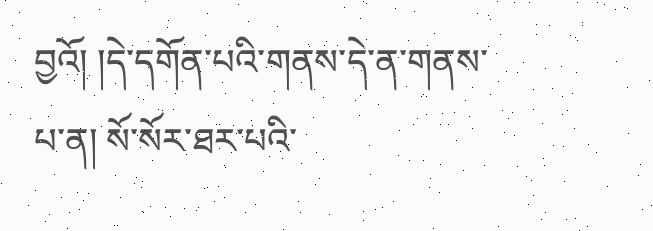བྱའོ། །དེ་དགོན་པའི་གནས་དེ་ན་གནས་པ་ན། སོ་སོར་ཐར་པའི་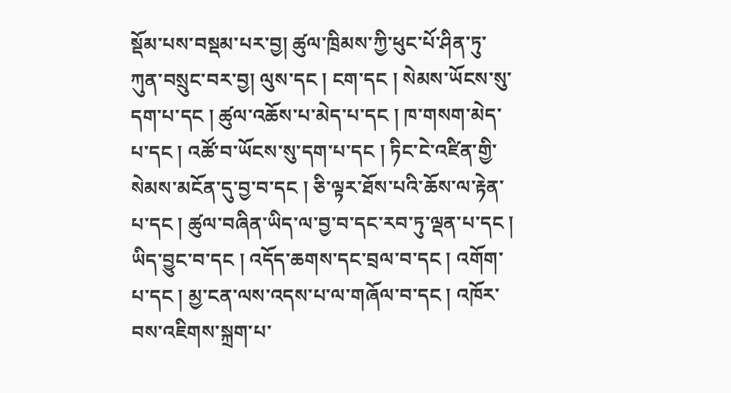སྡོམ་པས་བསྡམ་པར་བྱ། ཚུལ་ཁྲིམས་ཀྱི་ཕུང་པོ་ཤིན་ཏུ་ཀུན་བསྲུང་བར་བྱ། ལུས་དང ། ངག་དང ། སེམས་ཡོངས་སུ་དག་པ་དང ། ཚུལ་འཆོས་པ་མེད་པ་དང ། ཁ་གསག་མེད་པ་དང ། འཚོ་བ་ཡོངས་སུ་དག་པ་དང ། ཏིང་ངེ་འཛིན་གྱི་སེམས་མངོན་དུ་བྱ་བ་དང ། ཅི་ལྟར་ཐོས་པའི་ཆོས་ལ་རྟེན་པ་དང ། ཚུལ་བཞིན་ཡིད་ལ་བྱ་བ་དང་རབ་ཏུ་ལྡན་པ་དང ། ཡིད་བྱུང་བ་དང ། འདོད་ཆགས་དང་བྲལ་བ་དང ། འགོག་པ་དང ། མྱ་ངན་ལས་འདས་པ་ལ་གཞོལ་བ་དང ། འཁོར་བས་འཇིགས་སྐྲག་པ་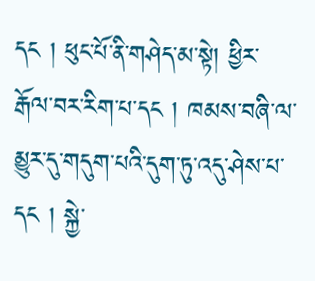དང ། ཕུང་པོ་ནི་གཤེད་མ་སྟེ། ཕྱིར་རྒོལ་བར་རིག་པ་དང ། ཁམས་བཞི་ལ་མྱུར་དུ་གདུག་པའི་དུག་ཏུ་འདུ་ཤེས་པ་དང ། སྐྱེ་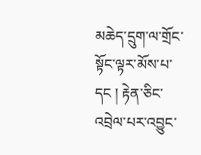མཆེད་དྲུག་ལ་གྲོང་སྟོང་ལྟར་མོས་པ་དང ། རྟེན་ཅིང་འབྲེལ་པར་འབྱུང་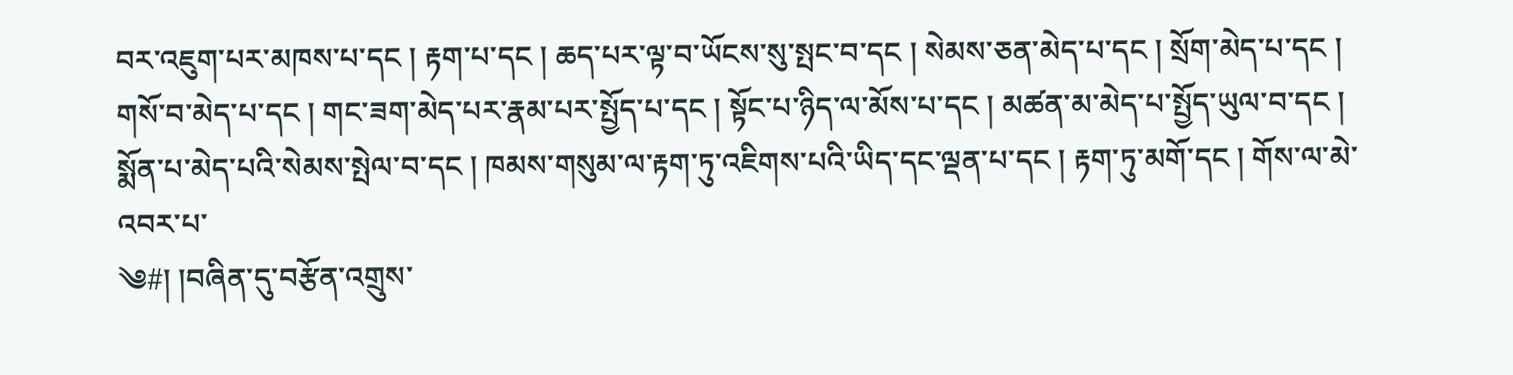བར་འཇུག་པར་མཁས་པ་དང ། རྟག་པ་དང ། ཆད་པར་ལྟ་བ་ཡོངས་སུ་སྤང་བ་དང ། སེམས་ཅན་མེད་པ་དང ། སྲོག་མེད་པ་དང ། གསོ་བ་མེད་པ་དང ། གང་ཟག་མེད་པར་རྣམ་པར་སྤྱོད་པ་དང ། སྟོང་པ་ཉིད་ལ་མོས་པ་དང ། མཚན་མ་མེད་པ་སྤྱོད་ཡུལ་བ་དང ། སྨོན་པ་མེད་པའི་སེམས་སྤེལ་བ་དང ། ཁམས་གསུམ་ལ་རྟག་ཏུ་འཇིགས་པའི་ཡིད་དང་ལྡན་པ་དང ། རྟག་ཏུ་མགོ་དང ། གོས་ལ་མེ་འབར་པ་
༄#། །བཞིན་དུ་བརྩོན་འགྲུས་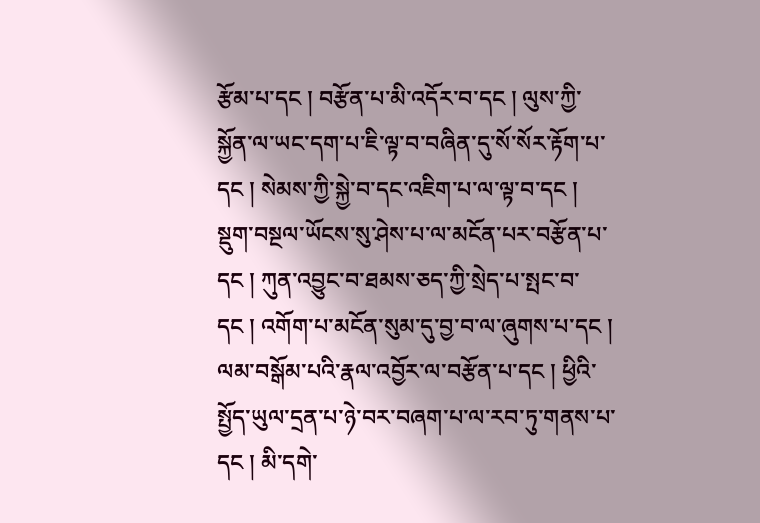རྩོམ་པ་དང ། བརྩོན་པ་མི་འདོར་བ་དང ། ལུས་ཀྱི་སྐྱོན་ལ་ཡང་དག་པ་ཇི་ལྟ་བ་བཞིན་དུ་སོ་སོར་རྟོག་པ་དང ། སེམས་ཀྱི་སྐྱེ་བ་དང་འཇིག་པ་ལ་ལྟ་བ་དང ། སྡུག་བསྔལ་ཡོངས་སུ་ཤེས་པ་ལ་མངོན་པར་བརྩོན་པ་དང ། ཀུན་འབྱུང་བ་ཐམས་ཅད་ཀྱི་སྲེད་པ་སྤང་བ་དང ། འགོག་པ་མངོན་སུམ་དུ་བྱ་བ་ལ་ཞུགས་པ་དང ། ལམ་བསྒོམ་པའི་རྣལ་འབྱོར་ལ་བརྩོན་པ་དང ། ཕྱིའི་སྤྱོད་ཡུལ་དྲན་པ་ཉེ་བར་བཞག་པ་ལ་རབ་ཏུ་གནས་པ་དང ། མི་དགེ་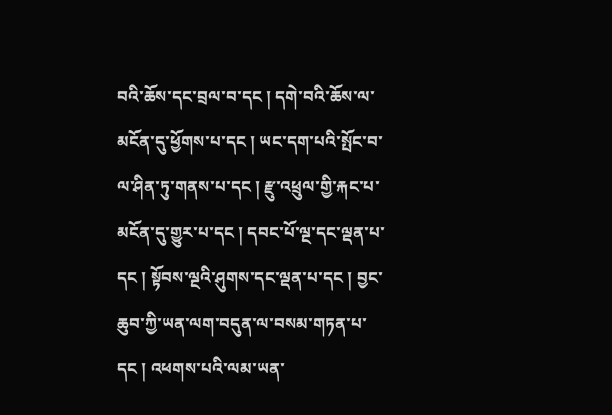བའི་ཆོས་དང་བྲལ་བ་དང ། དགེ་བའི་ཆོས་ལ་མངོན་དུ་ཕྱོགས་པ་དང ། ཡང་དག་པའི་སྤོང་བ་ལ་ཤིན་ཏུ་གནས་པ་དང ། རྫུ་འཕྲུལ་གྱི་རྐང་པ་མངོན་དུ་གྱུར་པ་དང ། དབང་པོ་ལྔ་དང་ལྡན་པ་དང ། སྟོབས་ལྔའི་ཤུགས་དང་ལྡན་པ་དང ། བྱང་ཆུབ་ཀྱི་ཡན་ལག་བདུན་ལ་བསམ་གཏན་པ་དང ། འཕགས་པའི་ལམ་ཡན་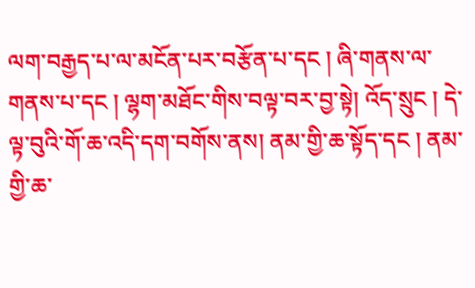ལག་བརྒྱད་པ་ལ་མངོན་པར་བརྩོན་པ་དང ། ཞི་གནས་ལ་གནས་པ་དང ། ལྷག་མཐོང་གིས་བལྟ་བར་བྱ་སྟེ། འོད་སྲུང ། དེ་ལྟ་བུའི་གོ་ཆ་འདི་དག་བགོས་ནས། ནམ་གྱི་ཆ་སྟོད་དང ། ནམ་གྱི་ཆ་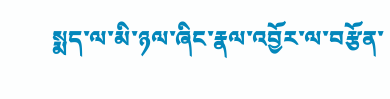སྨད་ལ་མི་ཉལ་ཞིང་རྣལ་འབྱོར་ལ་བརྩོན་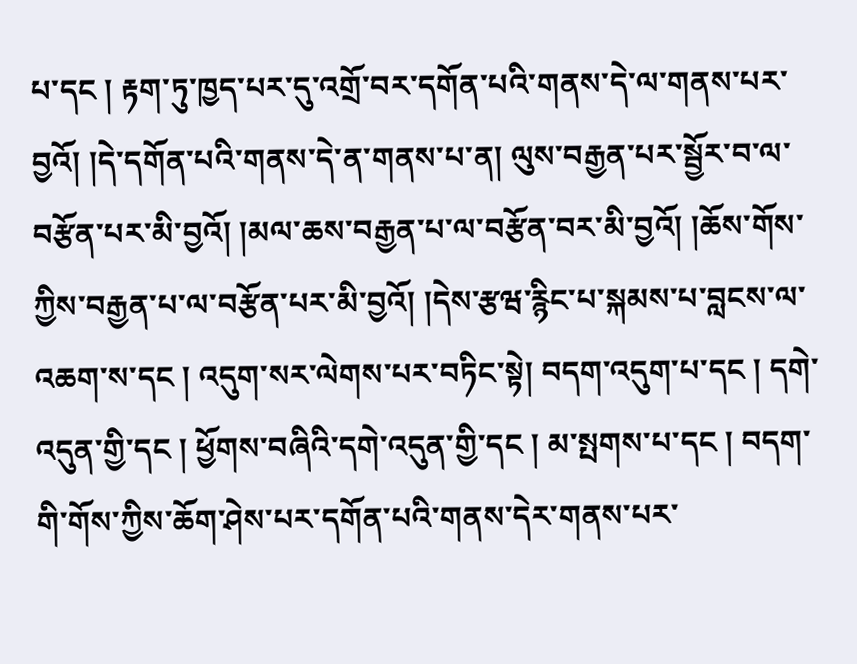པ་དང ། རྟག་ཏུ་ཁྱད་པར་དུ་འགྲོ་བར་དགོན་པའི་གནས་དེ་ལ་གནས་པར་བྱའོ། །དེ་དགོན་པའི་གནས་དེ་ན་གནས་པ་ན། ལུས་བརྒྱན་པར་སྦྱོར་བ་ལ་བརྩོན་པར་མི་བྱའོ། །མལ་ཆས་བརྒྱན་པ་ལ་བརྩོན་བར་མི་བྱའོ། །ཆོས་གོས་
ཀྱིས་བརྒྱན་པ་ལ་བརྩོན་པར་མི་བྱའོ། །དེས་རྩཝ་རྙིང་པ་སྐམས་པ་བླངས་ལ་འཆག་ས་དང ། འདུག་སར་ལེགས་པར་བཏིང་སྟེ། བདག་འདུག་པ་དང ། དགེ་འདུན་གྱི་དང ། ཕྱོགས་བཞིའི་དགེ་འདུན་གྱི་དང ། མ་སྤགས་པ་དང ། བདག་གི་གོས་ཀྱིས་ཆོག་ཤེས་པར་དགོན་པའི་གནས་དེར་གནས་པར་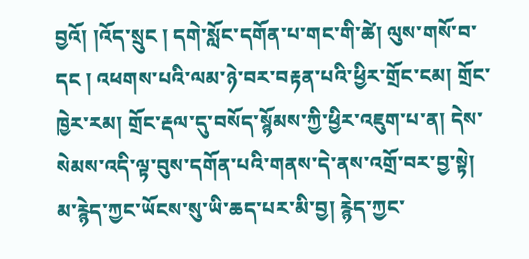བྱའོ། །འོད་སྲུང ། དགེ་སློང་དགོན་པ་གང་གི་ཚེ། ལུས་གསོ་བ་དང ། འཕགས་པའི་ལམ་ཉེ་བར་བརྟན་པའི་ཕྱིར་གྲོང་ངམ། གྲོང་ཁྱེར་རམ། གྲོང་རྡལ་དུ་བསོད་སྙོམས་ཀྱི་ཕྱིར་འཇུག་པ་ན། དེས་སེམས་འདི་ལྟ་བུས་དགོན་པའི་གནས་དེ་ནས་འགྲོ་བར་བྱ་སྟེ། མ་རྙེད་ཀྱང་ཡོངས་སུ་ཡི་ཆད་པར་མི་བྱ། རྙེད་ཀྱང་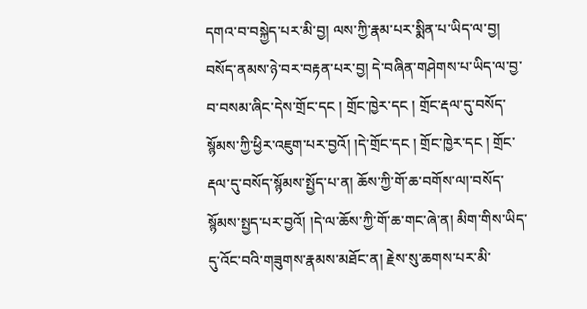དགའ་བ་བསྐྱེད་པར་མི་བྱ། ལས་ཀྱི་རྣམ་པར་སྨིན་པ་ཡིད་ལ་བྱ། བསོད་ནམས་ཉེ་བར་བརྟན་པར་བྱ། དེ་བཞིན་གཤེགས་པ་ཡིད་ལ་བྱ་བ་བསམ་ཞིང་དེས་གྲོང་དང ། གྲོང་ཁྱེར་དང ། གྲོང་རྡལ་དུ་བསོད་སྙོམས་ཀྱི་ཕྱིར་འཇུག་པར་བྱའོ། །དེ་གྲོང་དང ། གྲོང་ཁྱེར་དང ། གྲོང་རྡལ་དུ་བསོད་སྙོམས་སྤྱོད་པ་ན། ཆོས་ཀྱི་གོ་ཆ་བགོས་ལ།་བསོད་སྙོམས་སྤྱད་པར་བྱའོ། །དེ་ལ་ཆོས་ཀྱི་གོ་ཆ་གང་ཞེ་ན། མིག་གིས་ཡིད་དུ་འོང་བའི་གཟུགས་རྣམས་མཐོང་ན། རྗེས་སུ་ཆགས་པར་མི་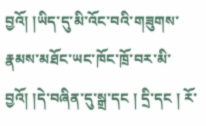བྱའོ། །ཡིད་དུ་མི་འོང་བའི་གཟུགས་རྣམས་མཐོང་ཡང་ཁོང་ཁྲོ་བར་མི་བྱའོ། །དེ་བཞིན་དུ་སྒྲ་དང ། དྲི་དང ། རོ་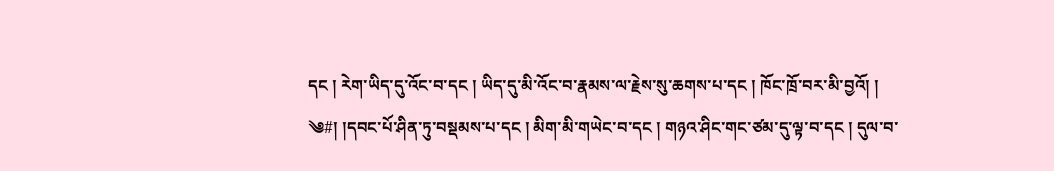དང ། རེག་ཡིད་དུ་འོང་བ་དང ། ཡིད་དུ་མི་འོང་བ་རྣམས་ལ་རྗེས་སུ་ཆགས་པ་དང ། ཁོང་ཁྲོ་བར་མི་བྱའོ། །
༄#། །དབང་པོ་ཤིན་ཏུ་བསྡམས་པ་དང ། མིག་མི་གཡེང་བ་དང ། གཉའ་ཤིང་གང་ཙམ་དུ་ལྟ་བ་དང ། དུལ་བ་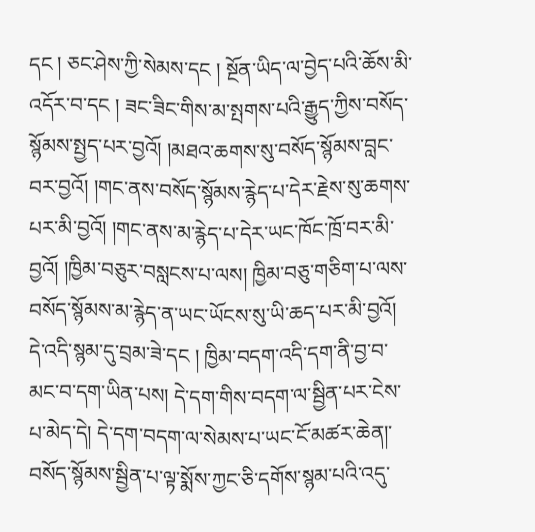དང ། ཅང་ཤེས་ཀྱི་སེམས་དང ། སྔོན་ཡིད་ལ་བྱེད་པའི་ཆོས་མི་འདོར་བ་དང ། ཟང་ཟིང་གིས་མ་སྤགས་པའི་རྒྱུད་ཀྱིས་བསོད་སྙོམས་སྤྱད་པར་བྱའོ། །མཐའ་ཆགས་སུ་བསོད་སྙོམས་བླང་བར་བྱའོ། །གང་ནས་བསོད་སྙོམས་རྙེད་པ་དེར་རྗེས་སུ་ཆགས་པར་མི་བྱའོ། །གང་ནས་མ་རྙེད་པ་དེར་ཡང་ཁོང་ཁྲོ་བར་མི་བྱའོ། །ཁྱིམ་བཅུར་བསླངས་པ་ལས། ཁྱིམ་བཅུ་གཅིག་པ་ལས་བསོད་སྙོམས་མ་རྙེད་ན་ཡང་ཡོངས་སུ་ཡི་ཆད་པར་མི་བྱའོ། དེ་འདི་སྙམ་དུ་བྲམ་ཟེ་དང ། ཁྱིམ་བདག་འདི་དག་ནི་བྱ་བ་མང་བ་དག་ཡིན་པས། དེ་དག་གིས་བདག་ལ་སྦྱིན་པར་ངེས་པ་མེད་དེ། དེ་དག་བདག་ལ་སེམས་པ་ཡང་ངོ་མཚར་ཆེན།་བསོད་སྙོམས་སྦྱིན་པ་ལྟ་སྨོས་ཀྱང་ཅི་དགོས་སྙམ་པའི་འདུ་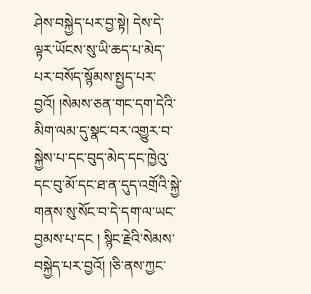ཤེས་བསྐྱེད་པར་བྱ་སྟེ། དེས་དེ་ལྟར་ཡོངས་སུ་ཡི་ཆད་པ་མེད་པར་བསོད་སྙོམས་སྤྱད་པར་བྱའོ། །སེམས་ཅན་གང་དག་དེའི་མིག་ལམ་དུ་སྣང་བར་འགྱུར་བ་སྐྱེས་པ་དང་བུད་མེད་དང་ཁྱེའུ་དང་བུ་མོ་དང་ཐ་ན་དུད་འགྲོའི་སྐྱེ་གནས་སུ་སོང་བ་དེ་དག་ལ་ཡང་བྱམས་པ་དང ། སྙིང་རྗེའི་སེམས་བསྐྱེད་པར་བྱའོ། །ཅི་ནས་ཀྱང་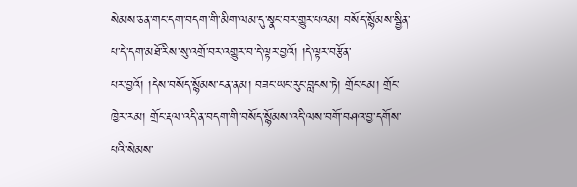སེམས་ཅན་གང་དག་བདག་གི་མིག་ལམ་དུ་སྣང་བར་གྱུར་པའམ། བསོད་སྙོམས་སྦྱིན་པ་དེ་དག་མཐོ་རིས་སུ་འགྲོ་བར་འགྱུར་བ་དེ་ལྟར་བྱའོ། །དེ་ལྟར་བརྩོན་
པར་བྱའོ། །དེས་བསོད་སྙོམས་ངན་ནམ། བཟང་ཡང་རུང་བླངས་ཏེ། གྲོང་ངམ། གྲོང་ཁྱེར་རམ། གྲོང་རྡལ་འདི་ན་བདག་གི་བསོད་སྙོམས་འདི་ལས་བགོ་བཤའ་བྱ་དགོས་པའི་སེམས་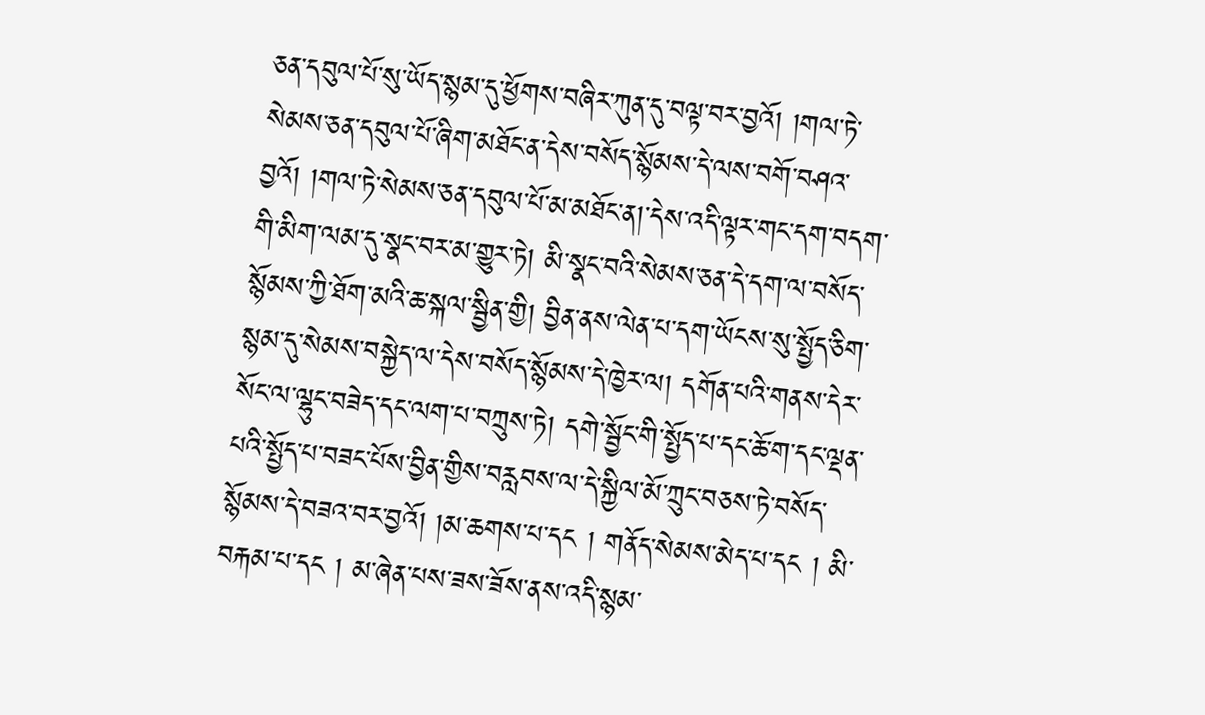ཅན་དབུལ་པོ་སུ་ཡོད་སྙམ་དུ་ཕྱོགས་བཞིར་ཀུན་དུ་བལྟ་བར་བྱའོ། །གལ་ཏེ་སེམས་ཅན་དབུལ་པོ་ཞིག་མཐོང་ན་དེས་བསོད་སྙོམས་དེ་ལས་བགོ་བཤའ་བྱའོ། །གལ་ཏེ་སེམས་ཅན་དབུལ་པོ་མ་མཐོང་ན།་དེས་འདི་ལྟར་གང་དག་བདག་གི་མིག་ལམ་དུ་སྣང་བར་མ་གྱུར་ཏེ། མི་སྣང་བའི་སེམས་ཅན་དེ་དག་ལ་བསོད་སྙོམས་ཀྱི་ཐོག་མའི་ཆ་སྐལ་སྦྱིན་གྱི། བྱིན་ནས་ལེན་པ་དག་ཡོངས་སུ་སྤྱོད་ཅིག་སྙམ་དུ་སེམས་བསྐྱེད་ལ་དེས་བསོད་སྙོམས་དེ་ཁྱེར་ལ། དགོན་པའི་གནས་དེར་སོང་ལ་ལྷུང་བཟེད་དང་ལག་པ་བཀྲུས་ཏེ། དགེ་སྦྱོང་གི་སྤྱོད་པ་དང་ཆོ་ག་དང་ལྡན་པའི་སྤྱོད་པ་བཟང་པོས་བྱིན་གྱིས་བརླབས་ལ་དེ་སྐྱིལ་མོ་ཀྲུང་བཅས་ཏེ་བསོད་སྙོམས་དེ་བཟའ་བར་བྱའོ། །མ་ཆགས་པ་དང ། གནོད་སེམས་མེད་པ་དང ། མི་བརྐམ་པ་དང ། མ་ཞེན་པས་ཟས་ཟོས་ནས་འདི་སྙམ་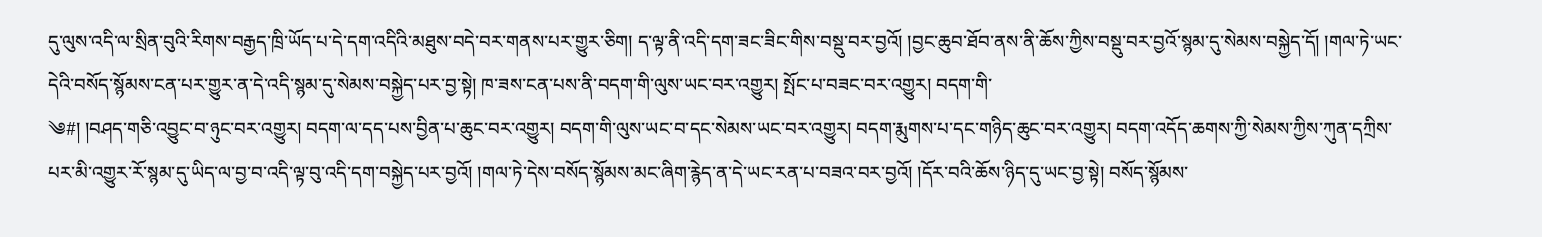དུ་ལུས་འདི་ལ་སྲིན་བུའི་རིགས་བརྒྱད་ཁྲི་ཡོད་པ་དེ་དག་འདིའི་མཐུས་བདེ་བར་གནས་པར་གྱུར་ཅིག། ད་ལྟ་ནི་འདི་དག་ཟང་ཟིང་གིས་བསྡུ་བར་བྱའོ། །བྱང་ཆུབ་ཐོབ་ནས་ནི་ཆོས་ཀྱིས་བསྡུ་བར་བྱའོ་སྙམ་དུ་སེམས་བསྐྱེད་དོ། །གལ་ཏེ་ཡང་དེའི་བསོད་སྙོམས་ངན་པར་གྱུར་ན་དེ་འདི་སྙམ་དུ་སེམས་བསྐྱེད་པར་བྱ་སྟེ། ཁ་ཟས་ངན་པས་ནི་བདག་གི་ལུས་ཡང་བར་འགྱུར། སྤོང་པ་བཟང་བར་འགྱུར། བདག་གི་
༄#། །བཤད་གཅི་འབྱུང་བ་ཉུང་བར་འགྱུར། བདག་ལ་དད་པས་བྱིན་པ་ཆུང་བར་འགྱུར། བདག་གི་ལུས་ཡང་བ་དང་སེམས་ཡང་བར་འགྱུར། བདག་རྨུགས་པ་དང་གཉིད་ཆུང་བར་འགྱུར། བདག་འདོད་ཆགས་ཀྱི་སེམས་ཀྱིས་ཀུན་དཀྲིས་པར་མི་འགྱུར་རོ་སྙམ་དུ་ཡིད་ལ་བྱ་བ་འདི་ལྟ་བུ་འདི་དག་བསྐྱེད་པར་བྱའོ། །གལ་ཏེ་དེས་བསོད་སྙོམས་མང་ཞིག་རྙེད་ན་དེ་ཡང་རན་པ་བཟའ་བར་བྱའོ། །དོར་བའི་ཆོས་ཉིད་དུ་ཡང་བྱ་སྟེ། བསོད་སྙོམས་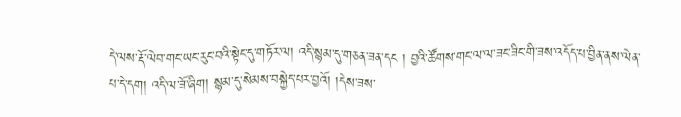དེ་ལས་རྡོ་ལེབ་གང་ཡང་རུང་བའི་སྟེང་དུ་གཏོར་ལ། འདི་སྙམ་དུ་གཅན་ཟན་དང ། བྱའི་ཚོགས་གང་ལ་ལ་ཟང་ཟིང་གི་ཟས་འདོད་པ་བྱིན་ནས་ལེན་པ་དེ་དག། འདི་ལ་ཟོ་ཞིག། སྙམ་དུ་སེམས་བསྐྱེད་པར་བྱའོ། །དེས་ཟས་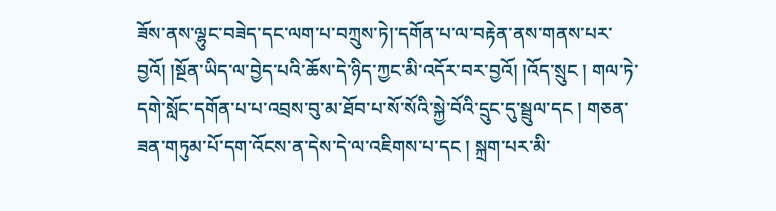ཟོས་ནས་ལྷུང་བཟེད་དང་ལག་པ་བཀྲུས་ཏེ།་དགོན་པ་ལ་བརྟེན་ནས་གནས་པར་བྱའོ། །སྔོན་ཡིད་ལ་བྱེད་པའི་ཆོས་དེ་ཉིད་ཀྱང་མི་འདོར་བར་བྱའོ། །འོད་སྲུང ། གལ་ཏེ་དགེ་སློང་དགོན་པ་པ་འབྲས་བུ་མ་ཐོབ་པ་སོ་སོའི་སྐྱེ་བོའི་དྲུང་དུ་སྦྲུལ་དང ། གཅན་ཟན་གཏུམ་པོ་དག་འོངས་ན་དེས་དེ་ལ་འཇིགས་པ་དང ། སྐྲག་པར་མི་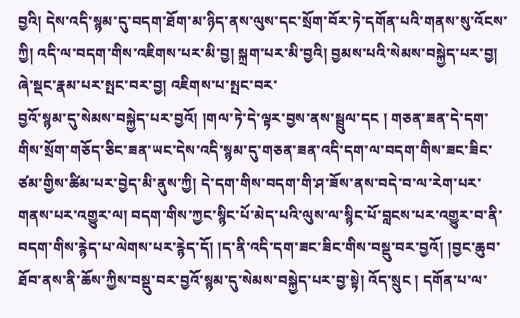བྱའི། དེས་འདི་སྙམ་དུ་བདག་ཐོག་མ་ཉིད་ནས་ལུས་དང་སྲོག་བོར་ཏེ་དགོན་པའི་གནས་སུ་འོངས་ཀྱི། འདི་ལ་བདག་གིས་འཇིགས་པར་མི་བྱ། སྐྲག་པར་མི་བྱའི། བྱམས་པའི་སེམས་བསྐྱེད་པར་བྱ། ཞེ་སྡང་རྣམ་པར་སྤང་བར་བྱ། འཇིགས་པ་སྤང་བར་
བྱའོ་སྙམ་དུ་སེམས་བསྐྱེད་པར་བྱའོ། །གལ་ཏེ་དེ་ལྟར་བྱས་ནས་སྦྲུལ་དང ། གཅན་ཟན་དེ་དག་གིས་སྲོག་གཅོད་ཅིང་ཟན་ཡང་དེས་འདི་སྙམ་དུ་གཅན་ཟན་འདི་དག་ལ་བདག་གིས་ཟང་ཟིང་ཙམ་གྱིས་ཚིམ་པར་བྱེད་མི་ནུས་ཀྱི། དེ་དག་གིས་བདག་གི་ཤ་ཟོས་ནས་བདེ་བ་ལ་རེག་པར་གནས་པར་འགྱུར་ལ། བདག་གིས་ཀྱང་སྙིང་པོ་མེད་པའི་ལུས་ལ་སྙིང་པོ་བླངས་པར་འགྱུར་བ་ནི་བདག་གིས་རྙེད་པ་ལེགས་པར་རྙེད་དོ། །ད་ནི་འདི་དག་ཟང་ཟིང་གིས་བསྡུ་བར་བྱའོ། །བྱང་ཆུབ་ཐོབ་ནས་ནི་ཆོས་ཀྱིས་བསྡུ་བར་བྱའོ་སྙམ་དུ་སེམས་བསྐྱེད་པར་བྱ་སྟེ། འོད་སྲུང ། དགོན་པ་ལ་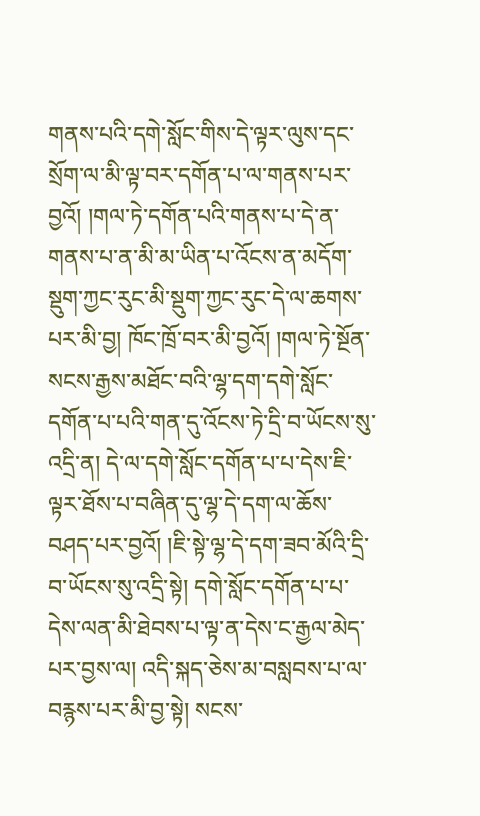གནས་པའི་དགེ་སློང་གིས་དེ་ལྟར་ལུས་དང་སྲོག་ལ་མི་ལྟ་བར་དགོན་པ་ལ་གནས་པར་བྱའོ། །གལ་ཏེ་དགོན་པའི་གནས་པ་དེ་ན་གནས་པ་ན་མི་མ་ཡིན་པ་འོངས་ན་མདོག་སྡུག་ཀྱང་རུང་མི་སྡུག་ཀྱང་རུང་དེ་ལ་ཆགས་པར་མི་བྱ། ཁོང་ཁྲོ་བར་མི་བྱའོ། །གལ་ཏེ་སྔོན་སངས་རྒྱས་མཐོང་བའི་ལྷ་དག་དགེ་སློང་དགོན་པ་པའི་གན་དུ་འོངས་ཏེ་དྲི་བ་ཡོངས་སུ་འདྲི་ན། དེ་ལ་དགེ་སློང་དགོན་པ་པ་དེས་ཇི་ལྟར་ཐོས་པ་བཞིན་དུ་ལྷ་དེ་དག་ལ་ཆོས་བཤད་པར་བྱའོ། །ཇི་སྟེ་ལྷ་དེ་དག་ཟབ་མོའི་དྲི་བ་ཡོངས་སུ་འདྲི་སྟེ། དགེ་སློང་དགོན་པ་པ་དེས་ལན་མི་ཐེབས་པ་ལྟ་ན་དེས་ང་རྒྱལ་མེད་པར་བྱས་ལ། འདི་སྐད་ཅེས་མ་བསླབས་པ་ལ་བརྙས་པར་མི་བྱ་སྟེ། སངས་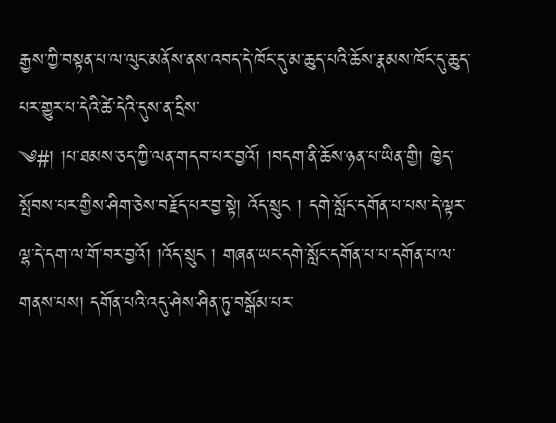རྒྱས་ཀྱི་བསྟན་པ་ལ་ལུང་མནོས་ནས་འབད་དེ་ཁོང་དུ་མ་ཆུད་པའི་ཆོས་རྣམས་ཁོང་དུ་ཆུད་པར་གྱུར་པ་དེའི་ཚེ་དེའི་དུས་ན་དྲིས་
༄#། །པ་ཐམས་ཅད་ཀྱི་ལན་གདབ་པར་བྱའོ། །བདག་ནི་ཆོས་ཉན་པ་ཡིན་གྱི། ཁྱེད་སྤོབས་པར་གྱིས་ཤིག་ཅེས་བརྗོད་པར་བྱ་སྟེ། འོད་སྲུང ། དགེ་སློང་དགོན་པ་པས་དེ་ལྟར་ལྷ་དེ་དག་ལ་གོ་བར་བྱའོ། །འོད་སྲུང ། གཞན་ཡང་དགེ་སློང་དགོན་པ་པ་དགོན་པ་ལ་གནས་པས། དགོན་པའི་འདུ་ཤེས་ཤིན་ཏུ་བསྒོམ་པར་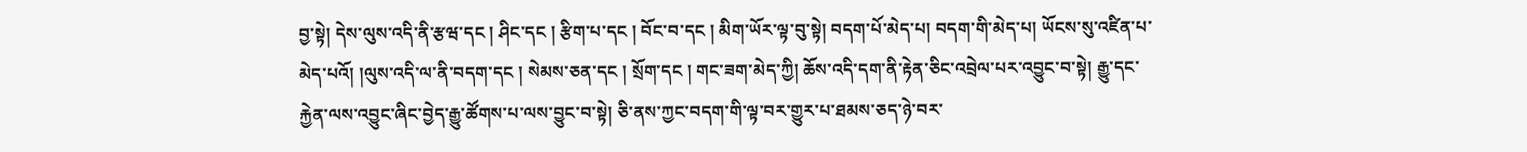བྱ་སྟེ། དེས་ལུས་འདི་ནི་རྩཝ་དང ། ཤིང་དང ། རྩིག་པ་དང ། བོང་བ་དང ། མིག་ཡོར་ལྟ་བུ་སྟེ། བདག་པོ་མེད་པ། བདག་གི་མེད་པ། ཡོངས་སུ་འཛིན་པ་མེད་པའོ། །ལུས་འདི་ལ་ནི་བདག་དང ། སེམས་ཅན་དང ། སྲོག་དང ། གང་ཟག་མེད་ཀྱི། ཆོས་འདི་དག་ནི་རྟེན་ཅིང་འབྲེལ་པར་འབྱུང་བ་སྟེ། རྒྱུ་དང་རྐྱེན་ལས་འབྱུང་ཞིང་བྱེད་རྒྱུ་ཚོགས་པ་ལས་བྱུང་བ་སྟེ། ཅི་ནས་ཀྱང་བདག་གི་ལྟ་བར་གྱུར་པ་ཐམས་ཅད་ཉེ་བར་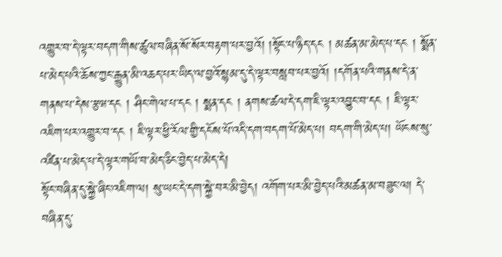འགྱུར་བ་དེ་ལྟར་བདག་གིས་ཚུལ་བཞིན་སོ་སོར་བརྟག་པར་བྱའོ། །སྟོང་པ་ཉིད་དང ། མཚན་མ་མེད་པ་དང ། སྨོན་པ་མེད་པའི་ཆོས་ཀྱང་རྒྱུན་མི་འཆད་པར་ཡིད་ལ་བྱའོ་སྙམ་དུ་དེ་ལྟར་བསླབ་པར་བྱའོ། །དགོན་པའི་གནས་དེ་ན་གནས་པ་དེས་རྩཝ་དང ། ཤིང་གེལ་པ་དང ། སྨན་དང ། ནགས་ཚལ་དེ་དག་ཇི་ལྟར་འབྱུང་བ་དང ། ཇི་ལྟར་འཇིག་པར་འགྱུར་བ་དང ། ཇི་ལྟར་ཕྱི་རོལ་གྱི་དངོས་པོ་འདི་དག་བདག་པོ་མེད་པ། བདག་གི་མེད་པ། ཡོངས་སུ་འཛིན་པ་མེད་པ་དེ་ལྟར་གཡོ་བ་མེད་ཅིང་བྱེད་པ་མེད་དེ།
སྟོང་བཞིན་དུ་སྐྱེ་ཞིང་འཇིག་ལ། སུ་ཡང་དེ་དག་སྐྱེ་བར་མི་བྱེད། འགོག་པར་མི་བྱེད་པའི་མཚན་མ་བཟུང་ལ། དེ་བཞིན་དུ་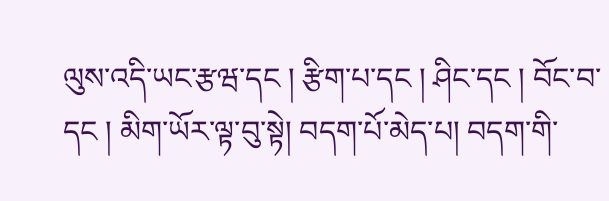ལུས་འདི་ཡང་རྩཝ་དང ། རྩིག་པ་དང ། ཤིང་དང ། བོང་བ་དང ། མིག་ཡོར་ལྟ་བུ་སྟེ། བདག་པོ་མེད་པ། བདག་གི་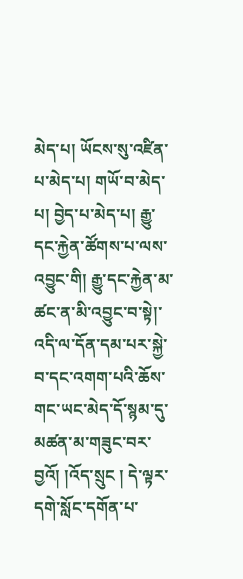མེད་པ། ཡོངས་སུ་འཛིན་པ་མེད་པ། གཡོ་བ་མེད་པ། བྱེད་པ་མེད་པ། རྒྱུ་དང་རྐྱེན་ཚོགས་པ་ལས་འབྱུང་གི། རྒྱུ་དང་རྐྱེན་མ་ཚང་ན་མི་འབྱུང་བ་སྟེ།་འདི་ལ་དོན་དམ་པར་སྐྱེ་བ་དང་འགག་པའི་ཆོས་གང་ཡང་མེད་དོ་སྙམ་དུ་མཚན་མ་གཟུང་བར་བྱའོ། །འོད་སྲུང ། དེ་ལྟར་དགེ་སློང་དགོན་པ་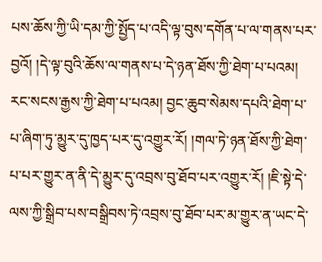པས་ཆོས་ཀྱི་ཡི་དམ་ཀྱི་སྤྱོད་པ་འདི་ལྟ་བུས་དགོན་པ་ལ་གནས་པར་བྱའོ། །དེ་ལྟ་བུའི་ཆོས་ལ་གནས་པ་དེ་ཉན་ཐོས་ཀྱི་ཐེག་པ་པའམ། རང་སངས་རྒྱས་ཀྱི་ཐེག་པ་པའམ། བྱང་ཆུབ་སེམས་དཔའི་ཐེག་པ་པ་ཞིག་ཏུ་མྱུར་དུ་ཁྱད་པར་དུ་འགྱུར་རོ། །གལ་ཏེ་ཉན་ཐོས་ཀྱི་ཐེག་པ་པར་གྱུར་ན་ནི་དེ་མྱུར་དུ་འབྲས་བུ་ཐོབ་པར་འགྱུར་རོ། །ཇི་སྟེ་དེ་ལས་ཀྱི་སྒྲིབ་པས་བསྒྲིབས་ཏེ་འབྲས་བུ་ཐོབ་པར་མ་གྱུར་ན་ཡང་དེ་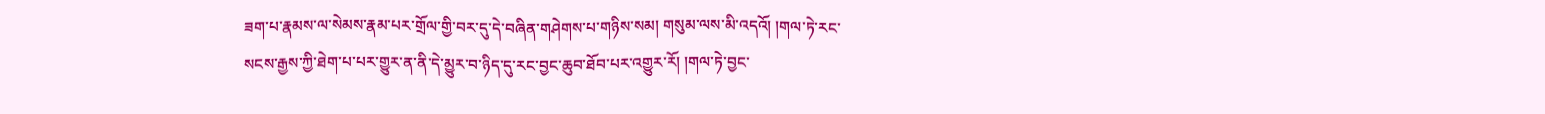ཟག་པ་རྣམས་ལ་སེམས་རྣམ་པར་གྲོལ་གྱི་བར་དུ་དེ་བཞིན་གཤེགས་པ་གཉིས་སམ། གསུམ་ལས་མི་འདའོ། །གལ་ཏེ་རང་སངས་རྒྱས་ཀྱི་ཐེག་པ་པར་གྱུར་ན་ནི་དེ་མྱུར་བ་ཉིད་དུ་རང་བྱང་ཆུབ་ཐོབ་པར་འགྱུར་རོ། །གལ་ཏེ་བྱང་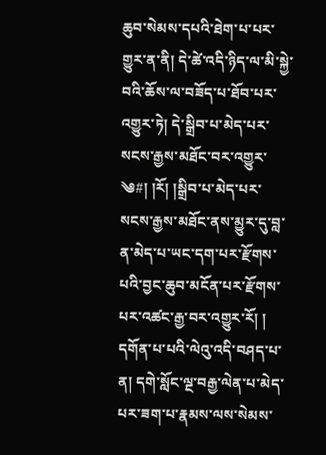ཆུབ་སེམས་དཔའི་ཐེག་པ་པར་གྱུར་ན་ནི། དེ་ཚེ་འདི་ཉིད་ལ་མི་སྐྱེ་བའི་ཆོས་ལ་བཟོད་པ་ཐོབ་པར་འགྱུར་ཏེ། དེ་སྒྲིབ་པ་མེད་པར་སངས་རྒྱས་མཐོང་བར་འགྱུར་
༄#། །རོ། །སྒྲིབ་པ་མེད་པར་སངས་རྒྱས་མཐོང་ནས་མྱུར་དུ་བླ་ན་མེད་པ་ཡང་དག་པར་རྫོགས་པའི་བྱང་ཆུབ་མངོན་པར་རྫོགས་པར་འཚང་རྒྱ་བར་འགྱུར་རོ། ། དགོན་པ་པའི་ལེའུ་འདི་བཤད་པ་ན། དགེ་སློང་ལྔ་བརྒྱ་ལེན་པ་མེད་པར་ཟག་པ་རྣམས་ལས་སེམས་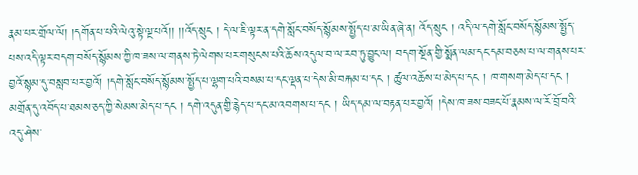རྣམ་པར་གྲོལ་ལོ། །དགོན་པ་པའི་ལེའུ་སྟེ་ལྔ་པའོ།། །།འོད་སྲུང ། དེ་ལ་ཇི་ལྟར་ན་དགེ་སློང་བསོད་སྙོམས་སྤྱོད་པ་མ་ཡིན་ཞེ་ན། འོད་སྲུང ། འདི་ལ་དགེ་སློང་བསོད་སྙོམས་སྤྱོད་པས་འདི་ལྟར་བདག་བསོད་སྙོམས་ཀྱི་ཁ་ཟས་ལ་གནས་ཏེ་ལེགས་པར་གསུངས་པའི་ཆོས་འདུལ་བ་ལ་རབ་ཏུ་བྱུང་ལ། བདག་སྔོན་གྱི་སྨོན་ལམ་དང་དམ་བཅས་པ་ལ་གནས་པར་བྱའོ་སྙམ་དུ་བསླབ་པར་བྱའོ། །དགེ་སློང་བསོད་སྙོམས་སྤྱོད་པ་ལྷག་པའི་བསམ་པ་དང་ལྡན་པ་དེས་མི་བརྐམ་པ་དང ། ཚུལ་འཆོས་པ་མེད་པ་དང ། ཁ་གསག་མེད་པ་དང ། མགྲོན་དུ་འབོད་པ་ཐམས་ཅད་ཀྱི་སེམས་མེད་པ་དང ། དགེ་འདུན་གྱི་རྙེད་པ་དང་མ་འབགས་པ་དང ། ཡིད་དམ་ལ་བརྟན་པར་བྱའོ། །དེས་ཁ་ཟས་བཟང་པོ་རྣམས་ལ་རོ་བྲོ་བའི་འདུ་ཤེས་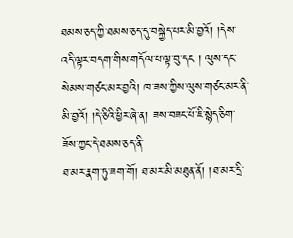ཐམས་ཅད་ཀྱི་ཐམས་ཅད་དུ་བསྐྱེད་པར་མི་བྱའོ། །དེས་འདི་ལྟར་བདག་གིས་གདོལ་པ་ལྟ་བུ་དང ། ལུས་དང་སེམས་གཙང་མར་བྱའི། ཁ་ཟས་ཀྱིས་ལུས་གཙང་མར་ནི་མི་བྱའོ། །དེ་ཅིའི་ཕྱིར་ཞེ་ན། ཟས་བཟང་པོ་ཇི་སྙེད་ཅིག་ཟོས་ཀྱང་དེ་ཐམས་ཅད་ནི་
ཐ་མར་རྣག་ཏུ་ཟག་གོ། ཐ་མར་མི་མཐུན་ནོ། །ཐ་མར་དྲི་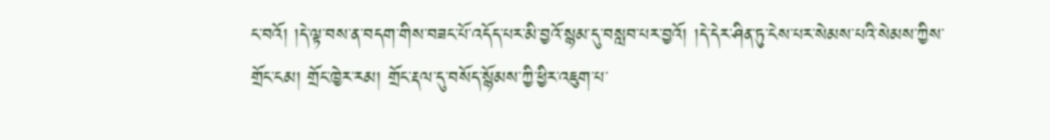ང་བའོ། །དེ་ལྟ་བས་ན་བདག་གིས་བཟང་པོ་འདོད་པར་མི་བྱའོ་སྙམ་དུ་བསླབ་པར་བྱའོ། །དེ་དེར་ཤིན་ཏུ་ངེས་པར་སེམས་པའི་སེམས་ཀྱིས་གྲོང་ངམ། གྲོང་ཁྱེར་རམ། གྲོང་རྡལ་དུ་བསོད་སྙོམས་ཀྱི་ཕྱིར་འཇུག་པ་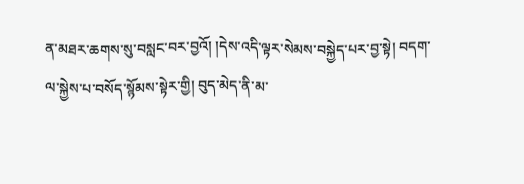ན་མཐར་ཆགས་སུ་བསླང་བར་བྱའོ། །དེས་འདི་ལྟར་སེམས་བསྐྱེད་པར་བྱ་སྟེ། བདག་ལ་སྐྱེས་པ་བསོད་སྙོམས་སྟེར་གྱི། བུད་མེད་ནི་མ་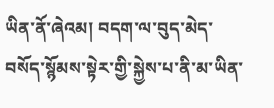ཡིན་ནོ་ཞེའམ། བདག་ལ་བུད་མེད་བསོད་སྙོམས་སྟེར་གྱི་སྐྱེས་པ་ནི་མ་ཡིན་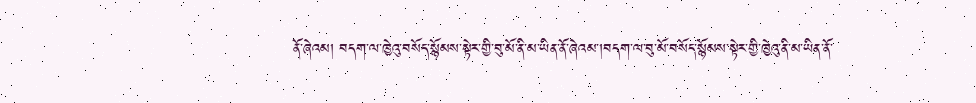ནོ་ཞེའམ། བདག་ལ་ཁྱེའུ་བསོད་སྙོམས་སྟེར་གྱི་བུ་མོ་ནི་མ་ཡིན་ནོ་ཞེའམ་།བདག་ལ་བུ་མོ་བསོད་སྙོམས་སྟེར་གྱི་ཁྱེའུ་ནི་མ་ཡིན་ནོ་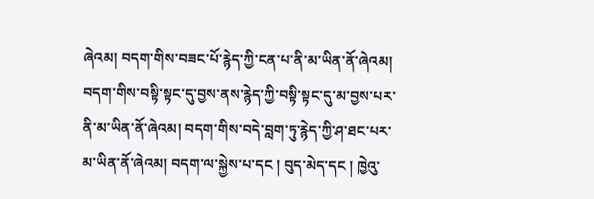ཞེའམ། བདག་གིས་བཟང་པོ་རྙེད་ཀྱི་ངན་པ་ནི་མ་ཡིན་ནོ་ཞེའམ། བདག་གིས་བསྟི་སྟང་དུ་བྱས་ནས་རྙེད་ཀྱི་བསྟི་སྟང་དུ་མ་བྱས་པར་ནི་མ་ཡིན་ནོ་ཞེའམ། བདག་གིས་བདེ་བླག་ཏུ་རྙེད་ཀྱི་ཤ་ཐང་པར་མ་ཡིན་ནོ་ཞེའམ། བདག་ལ་སྐྱེས་པ་དང ། བུད་མེད་དང ། ཁྱེའུ་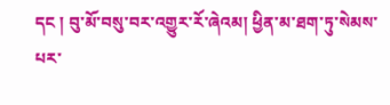དང ། བུ་མོ་བསུ་བར་འགྱུར་རོ་ཞེའམ། ཕྱིན་མ་ཐག་ཏུ་སེམས་པར་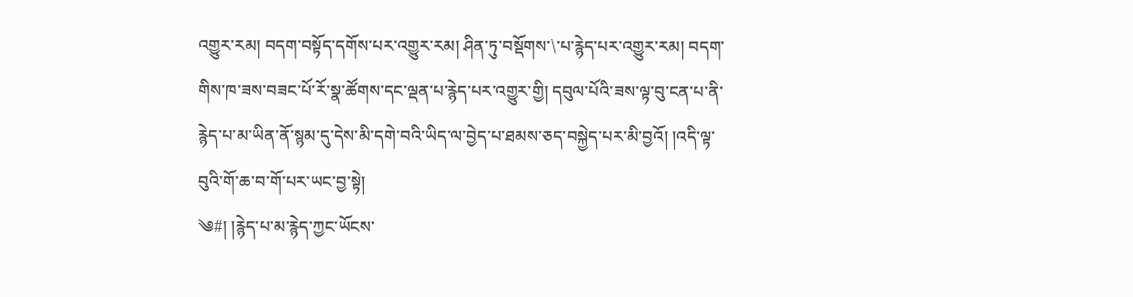འགྱུར་རམ། བདག་བསྟོད་དགོས་པར་འགྱུར་རམ། ཤིན་ཏུ་བསྡོགས་\་པ་རྙེད་པར་འགྱུར་རམ། བདག་གིས་ཁ་ཟས་བཟང་པོ་རོ་སྣ་ཚོགས་དང་ལྡན་པ་རྙེད་པར་འགྱུར་གྱི། དབུལ་པོའི་ཟས་ལྟ་བུ་ངན་པ་ནི་རྙེད་པ་མ་ཡིན་ནོ་སྙམ་དུ་དེས་མི་དགེ་བའི་ཡིད་ལ་བྱེད་པ་ཐམས་ཅད་བསྐྱེད་པར་མི་བྱའོ། །འདི་ལྟ་བུའི་གོ་ཆ་བ་གོ་པར་ཡང་བྱ་སྟེ།
༄#། །རྙེད་པ་མ་རྙེད་ཀྱང་ཡོངས་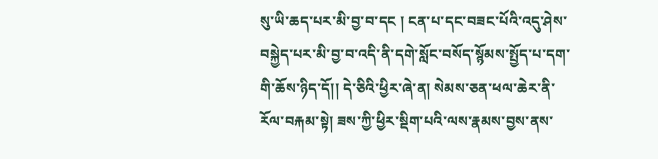སུ་ཡི་ཆད་པར་མི་བྱ་བ་དང ། ངན་པ་དང་བཟང་པོའི་འདུ་ཤེས་བསྐྱེད་པར་མི་བྱ་བ་འདི་ནི་དགེ་སློང་བསོད་སྙོམས་སྤྱོད་པ་དག་གི་ཆོས་ཉིད་དོ།། དེ་ཅིའི་ཕྱིར་ཞེ་ན། སེམས་ཅན་ཕལ་ཆེར་ནི་རོལ་བརྐམ་སྟེ། ཟས་ཀྱི་ཕྱིར་སྡིག་པའི་ལས་རྣམས་བྱས་ནས་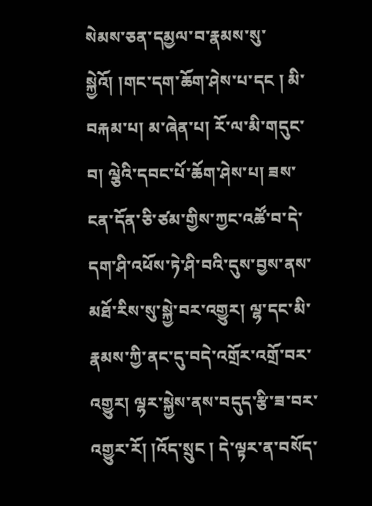སེམས་ཅན་དམྱལ་བ་རྣམས་སུ་སྐྱེའོ། །གང་དག་ཆོག་ཤེས་པ་དང ། མི་བརྐམ་པ། མ་ཞེན་པ། རོ་ལ་མི་གདུང་བ། ལྕེའི་དབང་པོ་ཆོག་ཤེས་པ། ཟས་ངན་དོན་ཅི་ཙམ་གྱིས་ཀྱང་འཚོ་བ་དེ་དག་ཤི་འཕོས་ཏེ་ཤི་བའི་དུས་བྱས་ནས་མཐོ་རིས་སུ་སྐྱེ་བར་འགྱུར། ལྷ་དང་མི་རྣམས་ཀྱི་ནང་དུ་བདེ་འགྲོར་འགྲོ་བར་འགྱུར། ལྷར་སྐྱེས་ནས་བདུད་རྩི་ཟ་བར་འགྱུར་རོ། །འོད་སྲུང ། དེ་ལྟར་ན་བསོད་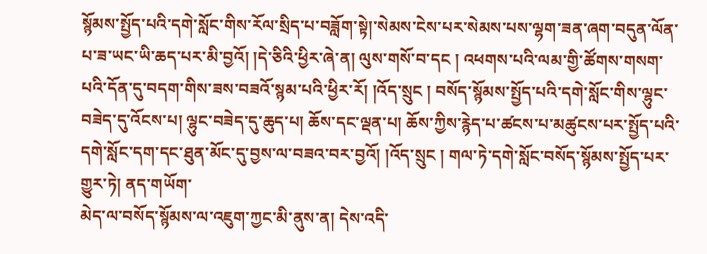སྙོམས་སྤྱོད་པའི་དགེ་སློང་གིས་རོལ་སྲིད་པ་བཟློག་སྟེ།་སེམས་ངེས་པར་སེམས་པས་ལྷག་ཟན་ཞག་བདུན་ལོན་པ་ཟ་ཡང་ཡི་ཆད་པར་མི་བྱའོ། །དེ་ཅིའི་ཕྱིར་ཞེ་ན། ལུས་གསོ་བ་དང ། འཕགས་པའི་ལམ་གྱི་ཚོགས་གསག་པའི་དོན་དུ་བདག་གིས་ཟས་བཟའོ་སྙམ་པའི་ཕྱིར་རོ། །འོད་སྲུང ། བསོད་སྙོམས་སྤྱོད་པའི་དགེ་སློང་གིས་ལྷུང་བཟེད་དུ་འོངས་པ། ལྷུང་བཟེད་དུ་ཆུད་པ། ཆོས་དང་ལྡན་པ། ཆོས་ཀྱིས་རྙེད་པ་ཚངས་པ་མཚུངས་པར་སྤྱོད་པའི་དགེ་སློང་དག་དང་ཐུན་མོང་དུ་བྱས་ལ་བཟའ་བར་བྱའོ། །འོད་སྲུང ། གལ་ཏེ་དགེ་སློང་བསོད་སྙོམས་སྤྱོད་པར་གྱུར་ཏེ། ནད་གཡོག་
མེད་ལ་བསོད་སྙོམས་ལ་འཇུག་ཀྱང་མི་ནུས་ན། དེས་འདི་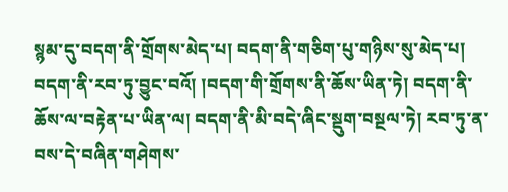སྙམ་དུ་བདག་ནི་གྲོགས་མེད་པ། བདག་ནི་གཅིག་པུ་གཉིས་སུ་མེད་པ། བདག་ནི་རབ་ཏུ་བྱུང་བའོ། །བདག་གི་གྲོགས་ནི་ཆོས་ཡིན་ཏེ། བདག་ནི་ཆོས་ལ་བརྟེན་པ་ཡིན་ལ། བདག་ནི་མི་བདེ་ཞིང་སྡུག་བསྔལ་ཏེ། རབ་ཏུ་ན་བས་དེ་བཞིན་གཤེགས་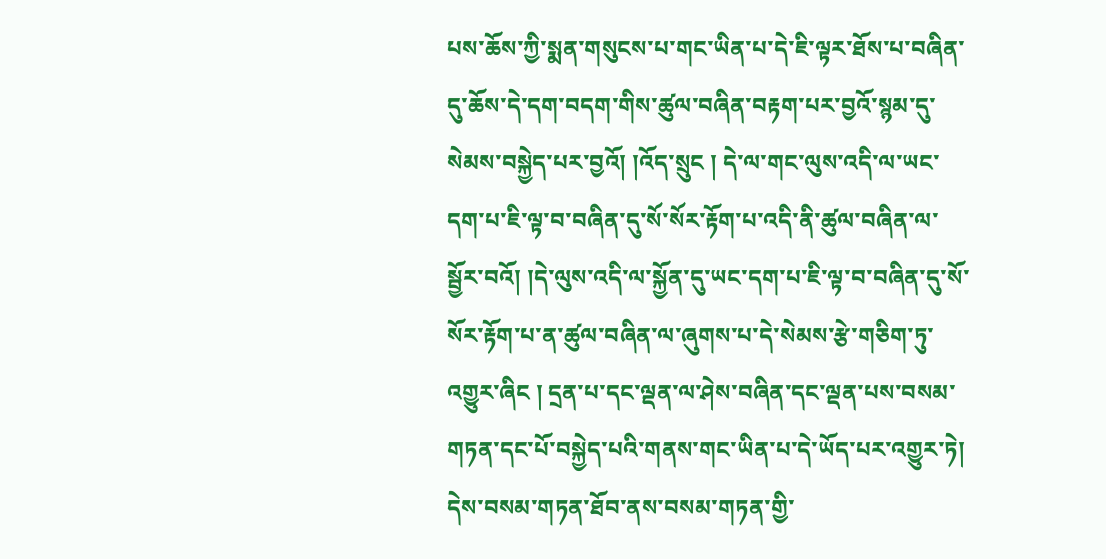པས་ཆོས་ཀྱི་སྨན་གསུངས་པ་གང་ཡིན་པ་དེ་ཇི་ལྟར་ཐོས་པ་བཞིན་དུ་ཆོས་དེ་དག་བདག་གིས་ཚུལ་བཞིན་བརྟག་པར་བྱའོ་སྙམ་དུ་སེམས་བསྐྱེད་པར་བྱའོ། །འོད་སྲུང ། དེ་ལ་གང་ལུས་འདི་ལ་ཡང་དག་པ་ཇི་ལྟ་བ་བཞིན་དུ་སོ་སོར་རྟོག་པ་འདི་ནི་ཚུལ་བཞིན་ལ་སྦྱོར་བའོ། །དེ་ལུས་འདི་ལ་སྐྱོན་དུ་ཡང་དག་པ་ཇི་ལྟ་བ་བཞིན་དུ་སོ་སོར་རྟོག་པ་ན་ཚུལ་བཞིན་ལ་ཞུགས་པ་དེ་སེམས་རྩེ་གཅིག་ཏུ་འགྱུར་ཞིང ། དྲན་པ་དང་ལྡན་ལ་ཤེས་བཞིན་དང་ལྡན་པས་བསམ་གཏན་དང་པོ་བསྐྱེད་པའི་གནས་གང་ཡིན་པ་དེ་ཡོད་པར་འགྱུར་ཏེ། དེས་བསམ་གཏན་ཐོབ་ནས་བསམ་གཏན་གྱི་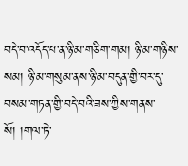བདེ་བ་འདོད་པ་ན་ཉི་མ་གཅིག་གམ། ཉི་མ་གཉིས་སམ། ཉི་མ་གསུམ་ནས་ཉི་མ་བདུན་གྱི་བར་དུ་བསམ་གཏན་གྱི་བདེ་བའི་ཟས་ཀྱིས་གནས་སོ། །གལ་ཏེ་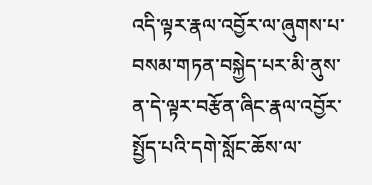འདི་ལྟར་རྣལ་འབྱོར་ལ་ཞུགས་པ་བསམ་གཏན་བསྐྱེད་པར་མི་ནུས་ན་དེ་ལྟར་བརྩོན་ཞིང་རྣལ་འབྱོར་སྤྱོད་པའི་དགེ་སློང་ཆོས་ལ་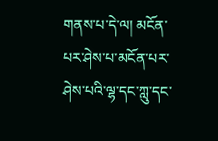གནས་པ་དེ་ལ། མངོན་པར་ཤེས་པ་མངོན་པར་ཤེས་པའི་ལྷ་དང་ཀླུ་དང་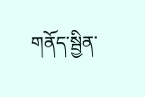གནོད་སྦྱིན་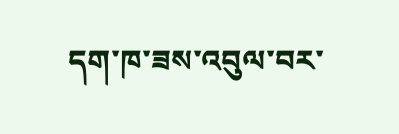དག་ཁ་ཟས་འབུལ་བར་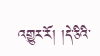འགྱུར་རོ། །དེ་ཅིའི་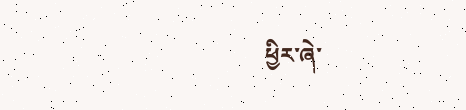ཕྱིར་ཞེ་